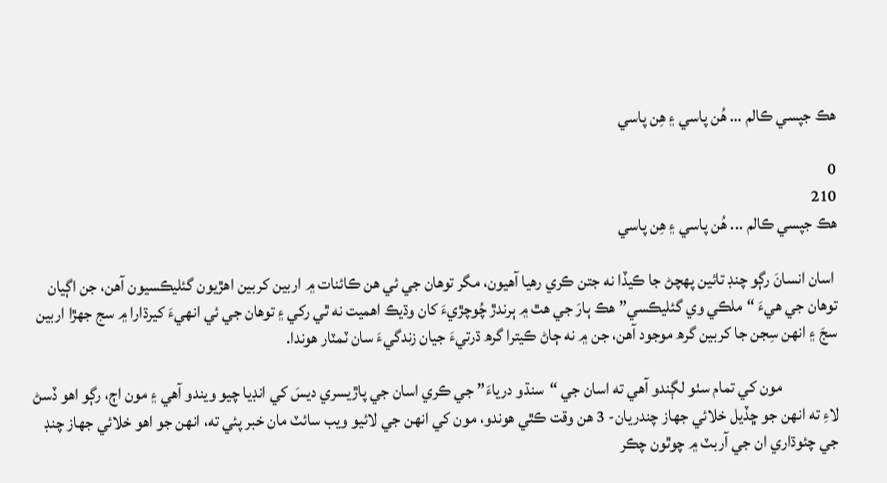ھڪ جپسي ڪالم … ھُن پاسي ۽ ھِن پاسي

0
210
ھڪ جپسي ڪالم ... ھُن پاسي ۽ ھِن پاسي

 اسان انسانَ رڳو چنڊ تائين پھچڻ جا ڪيڏا نه جتن ڪري رھيا آھيون، مگر توھان جي ئي ھن ڪائنات ۾ اربين کربين اھڙيون گئليڪسيون آھن، جن اڳيان توھان جي ھيءَ “ملڪي وي گئليڪسي” ھڪ ٻارَ جي ھٿ ۾ ٻرندڙ چُوچڙيءَ کان وڌيڪ اھميت نه ٿي رکي ۽ توھان جي ئي انھيءَ کيرڌارا ۾ سج جھڙا اربين سجَ ۽ انھن سِجن جا کربين گرھ موجود آھن، جن ۾ نه ڄاڻ ڪيترا گرھ ڌرتيءَ جيان زندگيءَ سان ٽمٽار ھوندا.

                 مون کي تمام سٺو لڳندو آھي ته اسان جي “سنڌو درياءَ” جي ڪري اسان جي پاڙيسري ديسَ کي انڊيا چيو ويندو آھي ۽ مون اڄ، رڳو اھو ڏسڻ لاءِ ته انھن جو ڇڏيل خلائي جھاز چندريان- 3 ھن وقت ڪٿي ھوندو، مون کي انھن جي لائيو ويب سائٽ مان خبر پئي ته، انھن جو اھو خلائي جھاز چنڊ جي چئوڌاري ان جي آربٽ ۾ چوٿون چڪر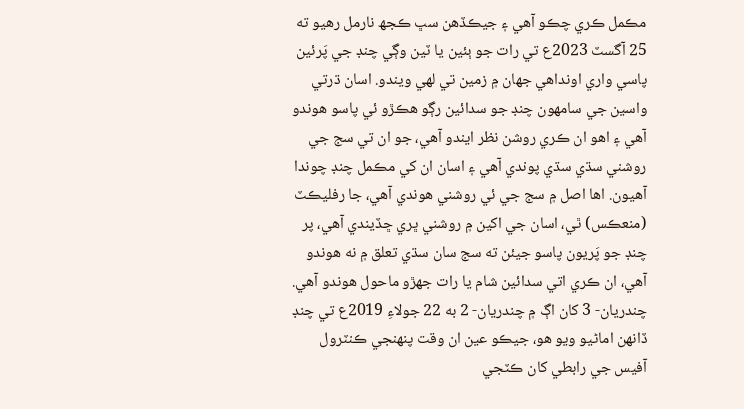مڪمل ڪري چڪو آھي ۽ جيڪڏھن سڀ ڪجھ نارمل رھيو ته 25 آگسٽ 2023ع تي رات جو ٻئين يا ٽين وڳي چنڊ جي پَرئين پاسي واري اونداھي جھان ۾ زمين تي لھي ويندو. اسان ڌرتي واسين جي سامھون چنڊ جو سدائين رڳو ھڪڙو ئي پاسو ھوندو آھي ۽ اھو ان ڪري روشن نظر ايندو آھي، جو ان تي سج جي روشني سڌي سڌي پوندي آھي ۽ اسان ان کي مڪمل چنڊ چوندا آھيون. اھا اصل ۾ سج جي ئي روشني ھوندي آھي، جا رفليڪٽ (منعڪس) ٿي، اسان جي اکين ۾ روشني ڀري ڇڏيندي آھي، پر چنڊ جو پَريون پاسو جيئن ته سج سان سڌي تعلق ۾ نه ھوندو آھي، ان ڪري اتي سدائين شام يا رات جھڙو ماحول ھوندو آھي. چندريان- 3 کان اڳ ۾ چندريان- 2 به 22 جولاءِ 2019ع تي چنڊ ڏانھن اماڻيو ويو ھو، جيڪو عين ان وقت پنھنجي ڪنٽرول آفيس جي رابطي کان ڪٽجي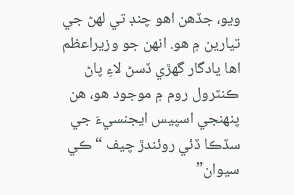ويو، جڏھن اھو چنڊ تي لھڻ جي تيارين ۾ ھو. انھن جو وزيراعظم اھا يادگار گھڙي ڏسڻ لاءِ پاڻ ڪنٽرول روم ۾ موجود ھو، ھن پنھنجي اسپيس ايجنسيءَ جي سڏڪا ڏئي روئندڙ چيف “ڪي سيوان”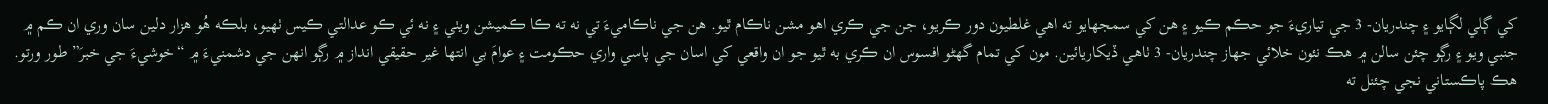کي ڳلي لڳايو ۽ چندريان- 3 جي تياريءَ جو حڪم ڪيو ۽ ھن کي سمجھايو ته اھي غلطيون دور ڪريو، جن جي ڪري اھو مشن ناڪام ٿيو. ھن جي ناڪاميءَ تي نه ته ڪا ڪميشن ويٺي ۽ نه ئي ڪو عدالتي ڪيس ٺھيو، بلڪه ھُو ھزار دلين سان وري ان ڪم ۾ جنبي ويو ۽ رڳو چئن سالن ۾ ھڪ نئون خلائي جھاز چندريان- 3 ٺاھي ڏيکاريائين. مون کي تمام گھڻو افسوس ان ڪري به ٿيو جو ان واقعي کي اسان جي پاسي واري حڪومت ۽ عوامَ بي انتھا غير حقيقي انداز ۾ رڳو انھن جي دشمنيءَ ۾ “خوشيءَ جي خبرَ” طور ورتو. ھڪ پاڪستاني نجي چئنل ته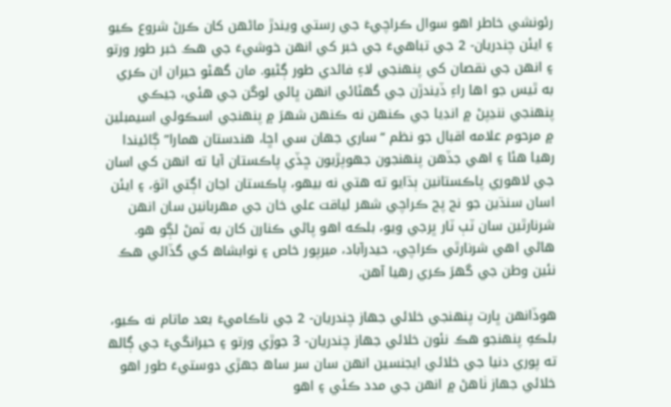رئونشي خاطر اھو سوال ڪراچيءَ جي رستي ويندڙ ماڻھن کان ڪرڻ شروع ڪيو ۽ ايئن چندريان- 2 جي تباھيءَ جي خبر کي انھن خوشيءَ جي ھڪ خبر طور ورتو ۽ انھن جي نقصان کي پنھنجي لاءِ فائدي طور ڳڻيو. مان گھڻو حيران ان ڪري به ٿيس جو اھا راءِ ڏيندڙن جي گھڻائي انھن ڀائي لوگن جي ھئي، جيڪي پنھنجي ننڍپڻ ۾ انڊيا جي ڪنھن نه ڪنھن شھرَ ۾ پنھنجي اسڪولي اسيمبلين ۾ مرحوم علامه اقبال جو نظم “ساري جھان سي اڇا، ھندستان ھمارا” ڳائيندا رھيا ھئا ۽ اھي جڏھن پنھنجون جھوپڙيون ڇڏي پاڪستان آيا ته انھن کي اسان جي لاھوري پاڪستانين ٻڌايو ته ھتي نه بيھو، پاڪستان اڃان اڳتي اٿوَ، ۽ ايئن اسان سنڌين جو نج پج ڪراچي شھر لياقت علي خان جي مھربانين سان انھن شرنارٿين سان ٽٻ ٽار ڀرجي ويو، بلڪه اھو پاڻي ڪنارن کان به ٽمڻ لڳو ھو. ھاڻي اھي شرنارٿي ڪراچي، حيدرآباد، ميرپور خاص ۽ نوابشاھ کي گڏائي ھڪ نئين وطن جي گھرَ ڪري رھيا آھن.

ھوڏانھن ڀارت پنھنجي خلائي جھاز چندريان- 2 جي ناڪاميءَ بعد ماتام نه ڪيو، بلڪهِ پنھنجو ھڪ نئون خلائي جھاز چندريان- 3 جوڙي ورتو ۽ حيرانگيءَ جي ڳالھ ته پوري دنيا جي خلائي ايجنسين انھن سان سر ساھ جھڙي دوستيءَ طور اھو خلائي جھاز ٺاھڻ ۾ انھن جي مدد ڪئي ۽ اھو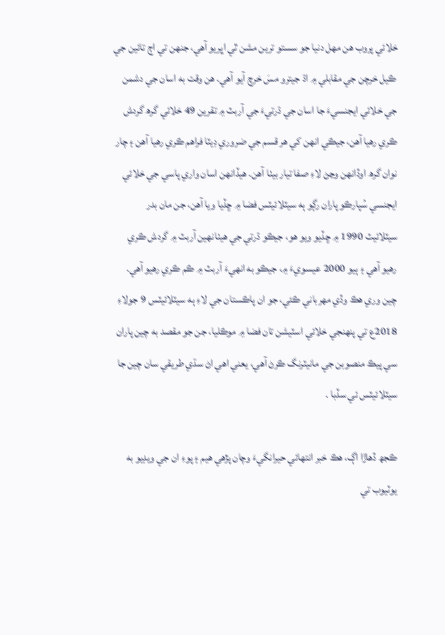خلائي پروب ھن مھل دنيا جو سستو ترين مشن ٿي اڀريو آھي، جنھن تي اڄ تائين جي ڪيل خرچن جي مقابلي ۾ اڌ جيترو مسَ خرچ آيو آھي. ھن وقت به اسان جي دشمن جي خلائي ايجنسيءَ جا اسان جي ڌرتيءَ جي آربٽ ۾ تقرين 49 خلائي گرھ گردش ڪري رھيا آھن، جيڪي انھن کي ھر قسم جي ضروري ڊيٽا فراھم ڪري رھيا آھن ۽ چار نوان گرھ اوڏانھن وڃڻ لاءِ صفا تيار بيٺا آھن. ھيڏانھن اسان واري پاسي جي خلائي ايجنسي سُپارڪو پاران رڳو ٻه سيٽلائيٽس فضا ۾ ڇڏيا ويا آھن، جن مان بدر سيٽلائيٽ 1990 ۾ ڇڏيو ويو ھو، جيڪو ڌرتي جي ھيٺانھين آربٽ ۾ گردش ڪري رھيو آھي ۽ ٻيو 2000 عيسويءَ ۾، جيڪو به انھيءَ آربٽ ۾ ڪم ڪري رھيو آھي. چين وري ھڪ وڏي مھرباني ڪئي، جو ان پاڪستان جي لاءِ ٻه سيٽلائيٽس 9 جولاءِ 2018ع تي پنھنجي خلائي اسٽيشن تان فضا ۾ موڪليا، جن جو مقصد به چين پاران سي پيڪ منصوبن جي مانيٽرنگ ڪرڻ آھي، يعني اھي اڻ سڌي طريقي سان چين جا سيٽلائيٽس ئي سڏبا .

ڪجھ ڏھاڙا اڳ، ھڪ خبر انتھائي حيرانگيءَ وچان پڙھي ھيم ۽ پوءِ ان جي ويڊيو به يوٽيوب تي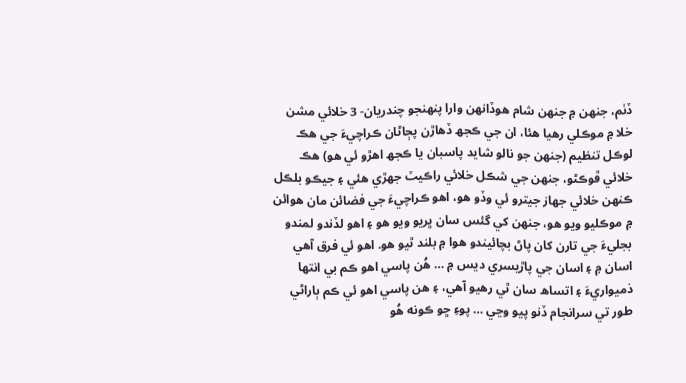ڏٺم، جنھن ۾ جنھن شام ھوڏانھن وارا پنھنجو چندريان- 3 خلائي مشن خلا ۾ موڪلي رھيا ھئا، ان جي ڪجھ ڏھاڙن پڄاڻان ڪراچيءَ جي ھڪ لوڪل تنظيم (جنھن جو نالو شايد پاسبان يا ڪجھ اھڙو ئي ھو) ھڪ خلائي ڦوڪڻو، جنھن جي شڪل خلائي راڪيٽ جھڙي ھئي ۽ جيڪو بلڪل ڪنھن خلائي جھاز جيترو ئي وڏو ھو، اھو ڪراچيءَ جي فضائن مان ھوائن ۾ موڪليو ويو ھو، جنھن کي گئس سان ڀريو ويو ھو ۽ اھو لڏندو لمندو بجليءَ جي تارن کان پاڻ بچائيندو ھوا ۾ بلند ٿيو ھو. اھو ئي فرق آھي اسان ۾ ۽ اسان جي پاڙيسري ديس ۾ … ھُن پاسي اھو ڪم بي انتھا ذميواريءَ ۽ اتساھ سان ٿي رھيو آھي، ۽ ھن پاسي اھو ئي ڪم ٻاراڻي طور تي سرانجام ڏنو پيو وڃي … پوءِ ڇو ڪونه ھُو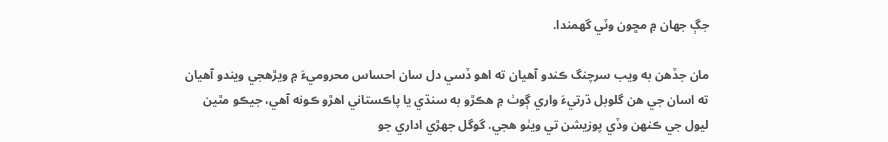جڳ جھان ۾ مڇون وٽي گھمندا.

مان جڏھن به ويب سرچنگ ڪندو آھيان ته اھو ڏسي دل سان احساس محروميءَ ۾ ويڙھجي ويندو آھيان ته اسان جي ھن گلوبل ڌرتيءَ واري ڳوٺ ۾ ھڪڙو به سنڌي يا پاڪستاني اھڙو ڪونه آھي، جيڪو مٿين ليول جي ڪنھن وڏي پوزيشن تي ويٺو ھجي. گوگل جھڙي اداري جو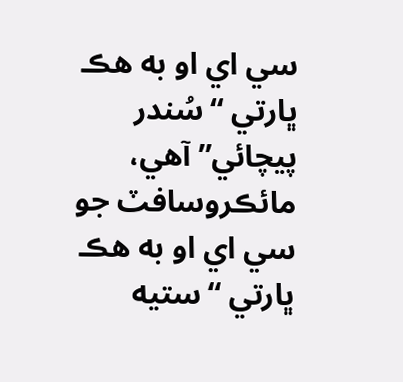سي اي او به ھڪ ڀارتي “سُندر پيچائي” آھي، مائڪروسافٽ جو سي اي او به ھڪ ڀارتي “ستيه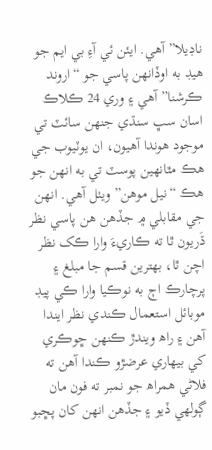ناڊيلا” آھي. ايئن ئي آءِ بي ايم جو ھيڊ به اوڏانھن پاسي جو “اروند ڪرشنا” آھي ۽ وري 24 ڪلاڪ اسان سڀ سنڌي جنھن سائٽ تي موجود ھوندا آھيون، ان يوٽيوب جي ھڪ مٿانھين پوسٽ تي به انھن جو ھڪ “نيل موھن” ويٺل آھي. انھن جي مقابلي ۾ جڏھن ھن پاسي نظر ڌَريون ٿا ته ڪاريءَ وارا ڪک نظر اچن ٿا، بھترين قسم جا مبلغ ۽ پرچارڪ اڄ به نوڪيا وارا ڪي پيڊ موبائل استعمال ڪندي نظر ايندا آھن ۽ راھ ويندڙ ڪنھن ڇوڪري کي بيھاري عرضڙو ڪندا آھن ته فلاڻي ھمراھ جو نمبر ته فون مان ڳولھي ڏيو ۽ جڏھن انھن کان پڇبو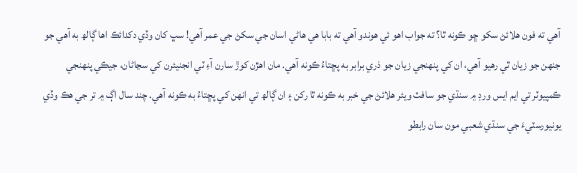آھي ته فون ھلائڻ سکو ڇو ڪونه ٿا؟ ته جواب اھو ئي ھوندو آھي ته بابا ھي ھاڻي اسان جي سکڻ جي عمر آھي! سڀ کان وڏي دکدائڪ اھا ڳالھ به آھي جو جنھن جو زيان ٿي رھيو آھي، ان کي پنھنجي زيان جو ذري برابر به پڇتاءُ ڪونه آھي. مان اھڙن کوڙ سارن آءِ ٽي انجنيئرن کي سڃاڻان، جيڪي پنھنجي ڪمپيوٽر تي ايم ايس ورڊ ۾ سنڌي جو سافٽ ويئر ھلائڻ جي خبر به ڪونه ٿا رکن ۽ ان ڳالھ تي انھن کي پڇتاءُ به ڪونه آھي. چند سال اڳ ۾ تر جي ھڪ وڏي يونيورسٽيءَ جي سنڌي شعبي مون سان رابطو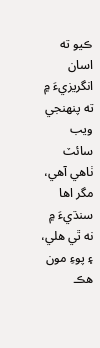ڪيو ته اسان انگريزيءَ ۾ ته پنھنجي ويب سائٽ ٺاھي آھي،  مگر اھا سنڌيءَ ۾ نه ٿي ھلي، ۽ پوءِ مون ھڪ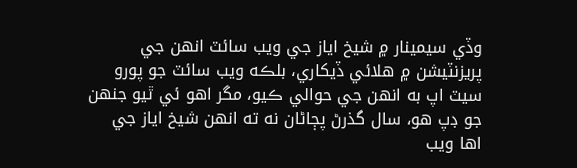وڏي سيمينار ۾ شيخ اياز جي ويب سائٽ انھن جي پريزنٽيشن ۾ ھلائي ڏيکاري، بلڪه ويب سائٽ جو پورو سيٽ اپ به انھن جي حوالي ڪيو، مگر اھو ئي ٿيو جنھن جو ڊپ ھو، سال گذرڻ پڄاڻان نه ته انھن شيخ اياز جي اھا ويب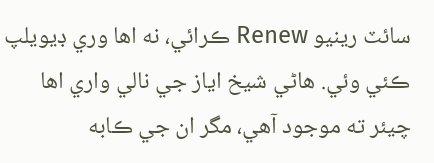سائٽ رينيو Renew ڪرائي، نه اھا وري ڊيويلپ ڪئي وئي. ھاڻي شيخ اياز جي نالي واري اھا چيئر ته موجود آھي، مگر ان جي ڪابه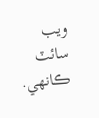ويب سائٽ ڪانھي.